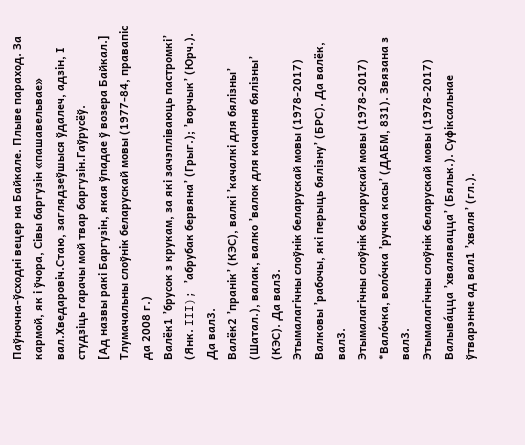Паўночна-ўсходні вецер на Байкале. Плыве параход. За кармой, як і ўчора, Сівы баргузін «пашавельвае» вал.Хведаровіч.Стаю, заглядзеўшыся ўдалеч, адзін, І студзіць гарачы мой твар баргузін.Гаўрусёў.
[Ад назвы ракі Баргузін, якая ўпадае ў возера Байкал.]
Тлумачальны слоўнік беларускай мовы (1977-84, правапіс да 2008 г.)
Валёк1 ’брусок з крукам, за які зачэпліваюць пастромкі’ (Янк. III); ’абрубак бервяна’ (Грыг.); ’ворчык’ (Юрч.). Да вал3.
Валёк2 ’пранік’ (КЭС), валкі ’качалкі для бялізны’ (Шатал.), валак, валко ’валок для качання бялізны’ (КЭС). Да вал3.
Этымалагічны слоўнік беларускай мовы (1978-2017)
Валковы ’рабочы, які перыць бялізну’ (БРС). Да валёк, вал3.
Этымалагічны слоўнік беларускай мовы (1978-2017)
*Вало́чка, воло́чка ’ручка касы’ (ДАБМ, 831). Звязана з вал3.
Этымалагічны слоўнік беларускай мовы (1978-2017)
Валыва́цца ’хвалявацца’ (Бяльк.). Суфіксальнае ўтварэнне ад вал1 ’хваля’ (гл.).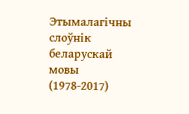Этымалагічны слоўнік беларускай мовы (1978-2017)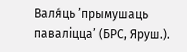Валя́ць ’прымушаць паваліцца’ (БРС, Яруш.).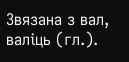Звязана з вал, валіць (гл.).